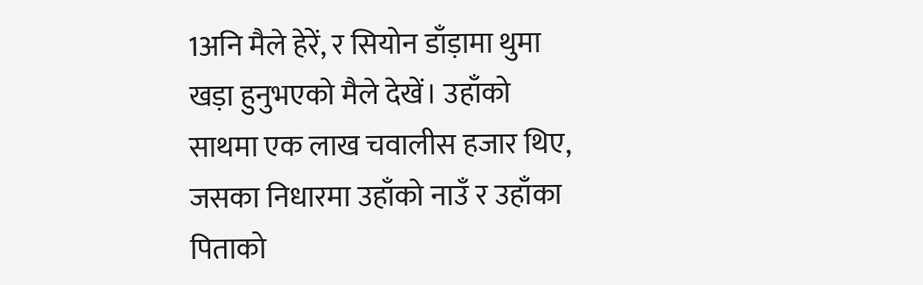1अनि मैले हेरें, र सियोन डाँड़ामा थुमा खड़ा हुनुभएको मैले देखें। उहाँको साथमा एक लाख चवालीस हजार थिए, जसका निधारमा उहाँको नाउँ र उहाँका पिताको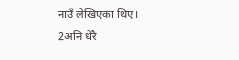नाउँ लेखिएका थिए।
2अनि धेरै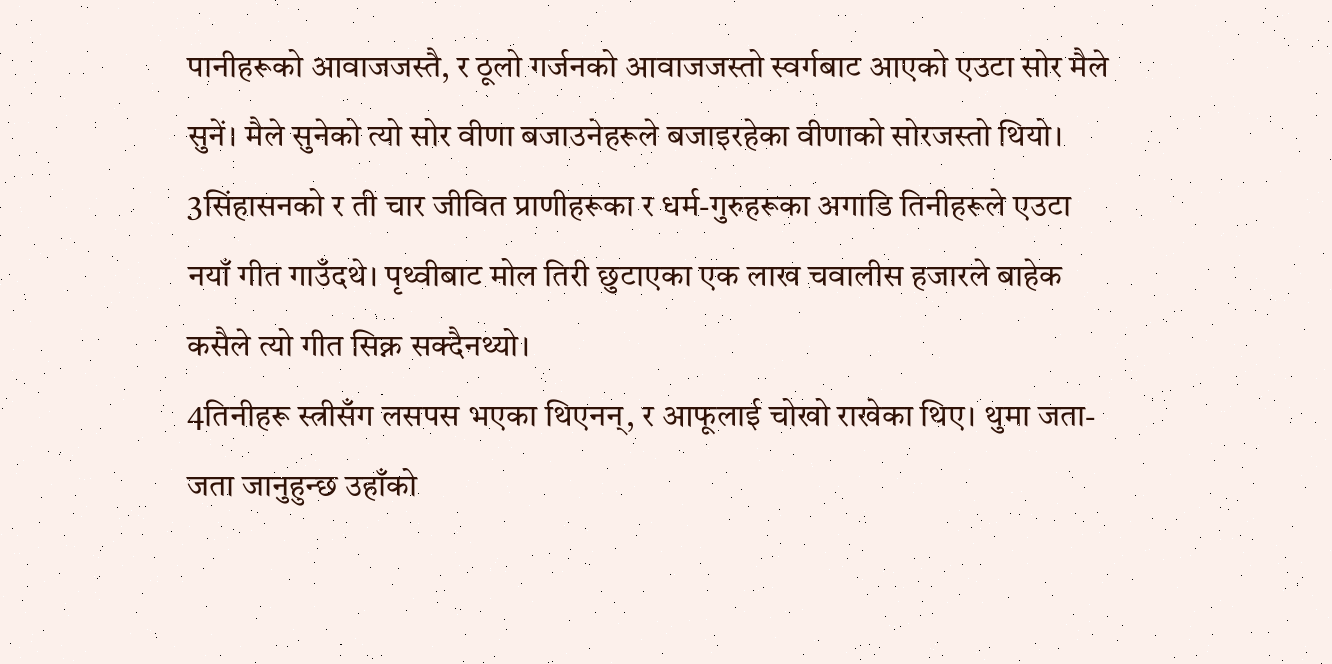पानीहरूको आवाजजस्तै, र ठूलो गर्जनको आवाजजस्तो स्वर्गबाट आएको एउटा सोर मैले सुनें। मैले सुनेको त्यो सोर वीणा बजाउनेहरूले बजाइरहेका वीणाको सोरजस्तो थियो।
3सिंहासनको र ती चार जीवित प्राणीहरूका र धर्म-गुरुहरूका अगाडि तिनीहरूले एउटा नयाँ गीत गाउँदथे। पृथ्वीबाट मोल तिरी छुटाएका एक लाख चवालीस हजारले बाहेक कसैले त्यो गीत सिक्न सक्दैनथ्यो।
4तिनीहरू स्त्रीसँग लसपस भएका थिएनन्, र आफूलाई चोखो राखेका थिए। थुमा जता-जता जानुहुन्छ उहाँको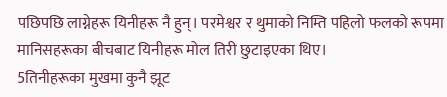पछिपछि लाग्नेहरू यिनीहरू नै हुन्। परमेश्वर र थुमाको निम्ति पहिलो फलको रूपमा मानिसहरूका बीचबाट यिनीहरू मोल तिरी छुटाइएका थिए।
5तिनीहरूका मुखमा कुनै झूट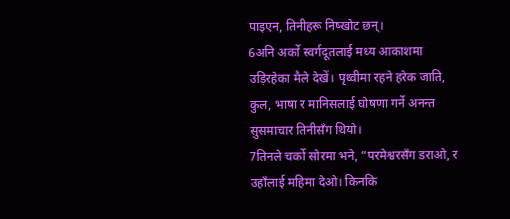पाइएन, तिनीहरू निष्खोट छन्।
6अनि अर्को स्वर्गदूतलाई मध्य आकाशमा उड़िरहेका मैले देखें। पृथ्वीमा रहने हरेक जाति, कुल, भाषा र मानिसलाई घोषणा गर्ने अनन्त सुसमाचार तिनीसँग थियो।
7तिनले चर्को सोरमा भने, “परमेश्वरसँग डराओ, र उहाँलाई महिमा देओ। किनकि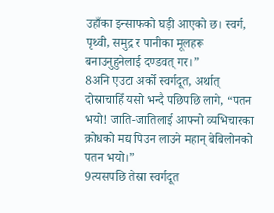उहाँका इन्साफको घड़ी आएको छ। स्वर्ग, पृथ्वी, समुद्र र पानीका मूलहरू बनाउनुहुनेलाई दण्डवत् गर।”
8अनि एउटा अर्को स्वर्गदूत, अर्थात् दोस्राचाहिँ यसो भन्दै पछिपछि लागे, “पतन भयो! जाति-जातिलाई आफ्नो व्यभिचारका क्रोधको मद्य पिउन लाउने महान् बेबिलोनको पतन भयो।”
9त्यसपछि तेस्रा स्वर्गदूत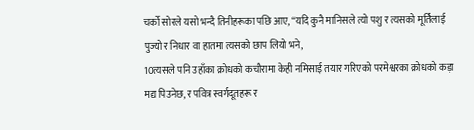चर्को सोरले यसो भन्दै तिनीहरूका पछि आए, “यदि कुनै मानिसले त्यो पशु र त्यसको मूर्तिलाई पुज्यो र निधार वा हातमा त्यसको छाप लियो भने,
10त्यसले पनि उहाँका क्रोधको कचौरामा केही नमिसाई तयार गरिएको परमेश्वरका क्रोधको कड़ा मद्य पिउनेछ, र पवित्र स्वर्गदूतहरू र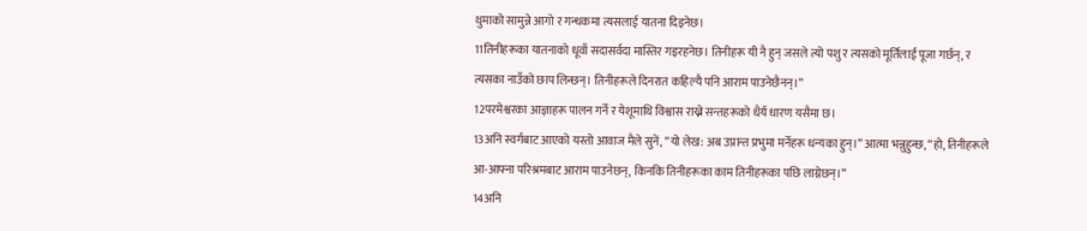थुमाको सामुन्ने आगो र गन्धकमा त्यसलाई यातना दिइनेछ।
11तिनीहरूका यातनाको धूवाँ सदासर्वदा मास्तिर गइरहनेछ। तिनीहरू यी नै हुन् जसले त्यो पशु र त्यसको मूर्तिलाई पूजा गर्छन्, र त्यसका नाउँको छाप लिन्छन्। तिनीहरूले दिनरात कहिल्यै पनि आराम पाउनेछैनन्।”
12परमेश्वरका आज्ञाहरू पालन गर्ने र येशूमाथि विश्वास राख्ने सन्तहरूको धैर्य धारण यसैमा छ।
13अनि स्वर्गबाट आएको यस्तो आवाज मैले सुनें, “यो लेख: अब उप्रान्त प्रभुमा मर्नेहरू धन्यका हुन्।” आत्मा भन्नुहुन्छ, “हो, तिनीहरूले आ-आफ्ना परिश्रमबाट आराम पाउनेछन्, किनकि तिनीहरूका काम तिनीहरूका पछि लाग्नेछन्।”
14अनि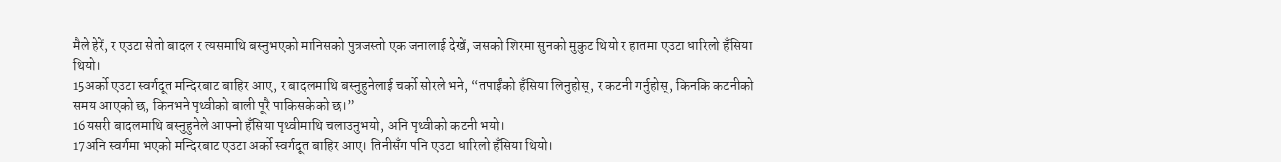मैले हेरें, र एउटा सेतो बादल र त्यसमाथि बस्नुभएको मानिसको पुत्रजस्तो एक जनालाई देखें, जसको शिरमा सुनको मुकुट थियो र हातमा एउटा धारिलो हँसिया थियो।
15अर्को एउटा स्वर्गदूत मन्दिरबाट बाहिर आए, र बादलमाथि बस्नुहुनेलाई चर्को सोरले भने, “तपाईंको हँसिया लिनुहोस्, र कटनी गर्नुहोस्, किनकि कटनीको समय आएको छ, किनभने पृथ्वीको बाली पूरै पाकिसकेको छ।”
16यसरी बादलमाथि बस्नुहुनेले आफ्नो हँसिया पृथ्वीमाथि चलाउनुभयो, अनि पृथ्वीको कटनी भयो।
17अनि स्वर्गमा भएको मन्दिरबाट एउटा अर्को स्वर्गदूत बाहिर आए। तिनीसँग पनि एउटा धारिलो हँसिया थियो।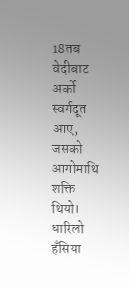18तब वेदीबाट अर्को स्वर्गदूत आए, जसको आगोमाथि शक्ति थियो। धारिलो हँसिया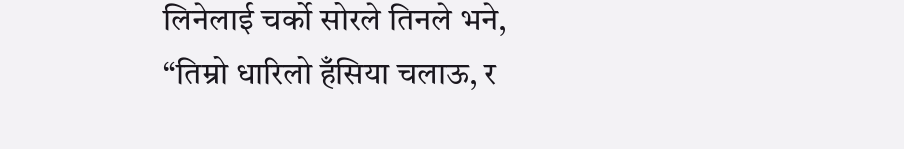लिनेलाई चर्को सोरले तिनले भने, “तिम्रो धारिलो हँसिया चलाऊ, र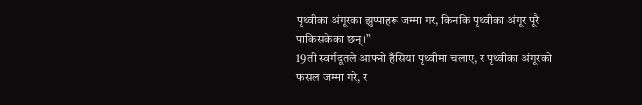पृथ्वीका अंगूरका झुप्पाहरू जम्मा गर, किनकि पृथ्वीका अंगूर पूरै पाकिसकेका छन्।”
19ती स्वर्गदूतले आफ्नो हँसिया पृथ्वीमा चलाए, र पृथ्वीका अंगूरको फसल जम्मा गरे, र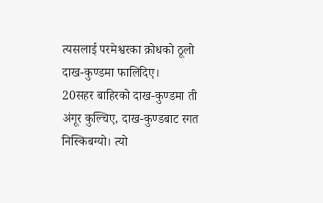त्यसलाई परमेश्वरका क्रोधको ठूलो दाख-कुण्डमा फालिदिए।
20सहर बाहिरको दाख-कुण्डमा ती अंगूर कुल्चिए, दाख-कुण्डबाट रगत निस्किबग्यो। त्यो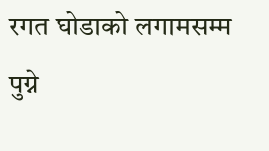रगत घोडाको लगामसम्म पुग्ने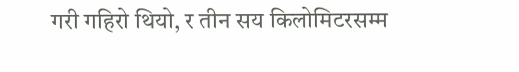गरी गहिरो थियो, र तीन सय किलोमिटरसम्म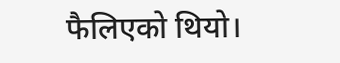फैलिएको थियो।